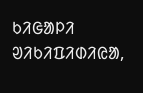ᱠᱤᱜᱟᱞᱤ
ᱣᱤᱠᱤᱯᱤᱰᱤᱭᱟ,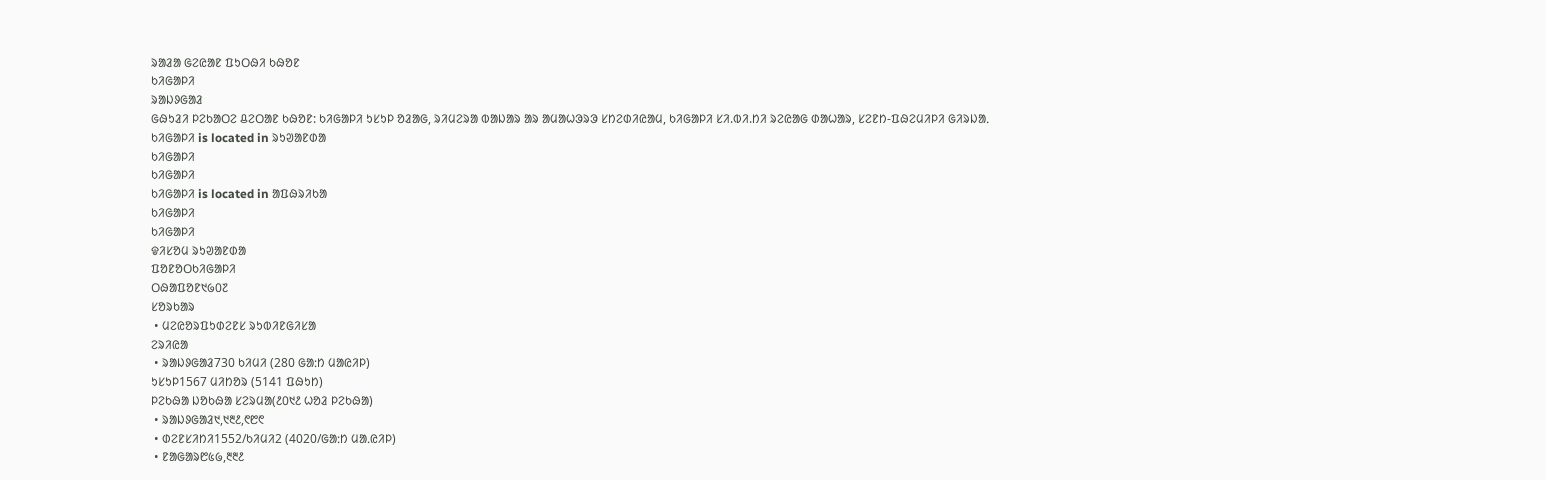ᱨᱟᱲᱟ ᱜᱮᱭᱟᱱ ᱯᱩᱛᱷᱤ ᱠᱷᱚᱱ
ᱠᱤᱜᱟᱞᱤ
ᱨᱟᱡᱽᱜᱟᱲ
ᱜᱷᱩᱲᱤ ᱞᱮᱠᱟᱛᱮ ᱪᱮᱛᱟᱱ ᱠᱷᱚᱱ: ᱠᱤᱜᱟᱞᱤ ᱩᱥᱩᱞ ᱚᱲᱟᱜ, ᱨᱤᱢᱮᱨᱟ ᱵᱟᱡᱟᱨ ᱟᱨ ᱟᱢᱟᱦᱳᱨᱳ ᱥᱴᱮᱰᱤᱭᱟᱢ, ᱠᱤᱜᱟᱞᱤ ᱥᱤ.ᱵᱤ.ᱴᱤ ᱨᱮᱭᱟᱜ ᱰᱟᱦᱟᱨ, ᱥᱮᱱᱴ-ᱯᱷᱮᱢᱤᱞᱤ ᱜᱤᱨᱡᱟᱹ
ᱠᱤᱜᱟᱞᱤ is located in ᱨᱩᱣᱟᱱᱰᱟ
ᱠᱤᱜᱟᱞᱤ
ᱠᱤᱜᱟᱞᱤ
ᱠᱤᱜᱟᱞᱤ is located in ᱟᱯᱷᱨᱤᱠᱟ
ᱠᱤᱜᱟᱞᱤ
ᱠᱤᱜᱟᱞᱤ
ᱫᱤᱥᱚᱢ ᱨᱩᱣᱟᱱᱰᱟ
ᱯᱚᱱᱚᱛᱠᱤᱜᱟᱞᱤ
ᱛᱷᱟᱯᱚᱱ᱑᱙᱐᱗
ᱥᱚᱨᱠᱟᱨ
 • ᱢᱮᱭᱚᱨᱯᱩᱰᱮᱱᱥ ᱨᱩᱵᱤᱱᱜᱤᱥᱟ
ᱮᱨᱤᱭᱟ
 • ᱨᱟᱡᱽᱜᱟᱲ730 ᱠᱤᱢᱤ (280 ᱜᱟᱺᱴ ᱢᱟᱭᱤᱞ)
ᱩᱥᱩᱞ1567 ᱢᱤᱴᱚᱨ (5141 ᱯᱷᱩᱴ)
ᱞᱮᱠᱷᱟ ᱡᱚᱠᱷᱟ ᱥᱮᱨᱢᱟ(᱒᱐᱑᱒ ᱦᱚᱲ ᱞᱮᱠᱷᱟ)
 • ᱨᱟᱡᱽᱜᱟᱲ᱑,᱑᱓᱒,᱖᱘᱖
 • ᱰᱮᱱᱥᱤᱴᱤ1552/ᱠᱤᱢᱤ2 (4020/ᱜᱟᱺᱴ ᱢᱟᱹᱭᱤᱞ)
 • ᱱᱟᱜᱟᱨ᱘᱕᱙,᱓᱓᱒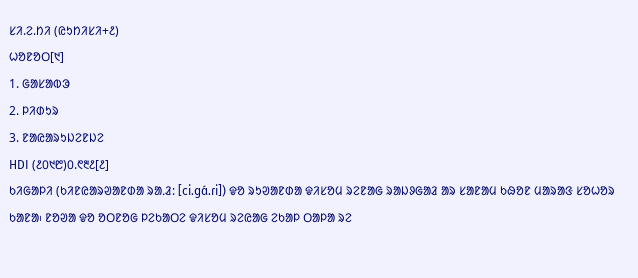ᱥᱤ.ᱮ.ᱴᱤ (ᱭᱩᱴᱤᱥᱤ+᱒)
ᱦᱚᱱᱚᱛ[᱑]
1. ᱜᱟᱥᱟᱵᱳ
2. ᱞᱤᱰᱩᱨ
3. ᱱᱟᱭᱟᱨᱩᱡᱮᱱᱡᱮ
HDI (᱒᱐᱑᱘)᱐.᱖᱓᱒[᱒]
ᱠᱤᱜᱟᱞᱤ (ᱠᱤᱱᱭᱟᱨᱣᱟᱱᱰᱟ ᱨᱟᱹᱲ: [ci.ɡɑ́.ɾi]) ᱫᱚ ᱨᱩᱣᱟᱱᱰᱟ ᱫᱤᱥᱚᱢ ᱨᱮᱱᱟᱜ ᱨᱟᱡᱽᱜᱟᱲ ᱟᱨ ᱥᱟᱱᱟᱢ ᱠᱷᱚᱱ ᱢᱟᱨᱟᱝ ᱥᱚᱦᱚᱨ ᱠᱟᱱᱟ᱾ ᱱᱚᱣᱟ ᱫᱚ ᱚᱛᱱᱚᱜ ᱞᱮᱠᱟᱛᱮ ᱫᱤᱥᱚᱢ ᱨᱮᱭᱟᱜ ᱮᱠᱟᱞ ᱛᱟᱞᱟ ᱨᱮ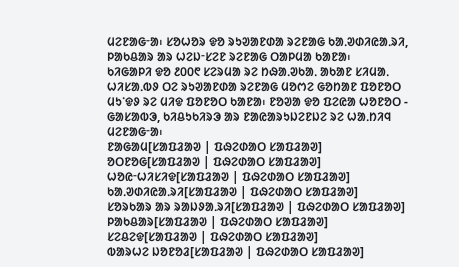ᱢᱮᱱᱟᱜᱼᱟ᱾ ᱥᱚᱦᱚᱨ ᱫᱚ ᱨᱩᱣᱟᱱᱰᱟ ᱨᱮᱱᱟᱜ ᱠᱟᱹᱣᱰᱤᱭᱟᱹᱨᱤ, ᱞᱟᱠᱪᱟᱨ ᱟᱨ ᱦᱮᱡᱼᱥᱮᱱ ᱨᱮᱱᱟᱜ ᱛᱟᱞᱢᱟ ᱠᱟᱱᱟ᱾
ᱠᱤᱜᱟᱞᱤ ᱫᱚ ᱒᱐᱐᱖ ᱥᱮᱨᱢᱟ ᱨᱮ ᱴᱷᱟᱹᱣᱠᱟᱹ ᱟᱠᱟᱱ ᱥᱤᱢᱟᱹ ᱦᱤᱥᱟᱹᱵᱽ ᱛᱮ ᱨᱩᱣᱟᱱᱰᱟ ᱨᱮᱱᱟᱜ ᱢᱚᱬᱮ ᱜᱚᱴᱟᱱ ᱯᱚᱱᱚᱛ ᱢᱩᱸᱫᱽ ᱨᱮ ᱢᱤᱫ ᱯᱚᱱᱚᱛ ᱠᱟᱱᱟ᱾ ᱱᱚᱣᱟ ᱫᱚ ᱯᱮᱭᱟ ᱦᱚᱱᱚᱛ - ᱜᱟᱥᱟᱵᱳ, ᱠᱤᱪᱩᱠᱤᱨᱳ ᱟᱨ ᱱᱟᱭᱟᱨᱩᱡᱮᱱᱡᱮ ᱨᱮ ᱦᱟᱹᱴᱤᱧ ᱢᱮᱱᱟᱜᱼᱟ᱾
ᱱᱟᱜᱟᱢ[ᱥᱟᱯᱲᱟᱣ | ᱯᱷᱮᱰᱟᱛ ᱥᱟᱯᱲᱟᱣ]
ᱚᱛᱱᱚᱜ[ᱥᱟᱯᱲᱟᱣ | ᱯᱷᱮᱰᱟᱛ ᱥᱟᱯᱲᱟᱣ]
ᱦᱚᱭᱼᱦᱤᱥᱤᱫ[ᱥᱟᱯᱲᱟᱣ | ᱯᱷᱮᱰᱟᱛ ᱥᱟᱯᱲᱟᱣ]
ᱠᱟᱹᱣᱰᱤᱭᱟᱹᱨᱤ[ᱥᱟᱯᱲᱟᱣ | ᱯᱷᱮᱰᱟᱛ ᱥᱟᱯᱲᱟᱣ]
ᱥᱚᱨᱠᱟᱨ ᱟᱨ ᱨᱟᱡᱽᱟᱹᱨᱤ[ᱥᱟᱯᱲᱟᱣ | ᱯᱷᱮᱰᱟᱛ ᱥᱟᱯᱲᱟᱣ]
ᱞᱟᱠᱪᱟᱨ[ᱥᱟᱯᱲᱟᱣ | ᱯᱷᱮᱰᱟᱛ ᱥᱟᱯᱲᱟᱣ]
ᱥᱮᱪᱮᱫ[ᱥᱟᱯᱲᱟᱣ | ᱯᱷᱮᱰᱟᱛ ᱥᱟᱯᱲᱟᱣ]
ᱵᱟᱨᱦᱮ ᱡᱚᱱᱚᱲ[ᱥᱟᱯᱲᱟᱣ | ᱯᱷᱮᱰᱟᱛ ᱥᱟᱯᱲᱟᱣ]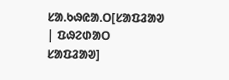ᱥᱟᱹᱠᱷᱭᱟᱹᱛ[ᱥᱟᱯᱲᱟᱣ | ᱯᱷᱮᱰᱟᱛ ᱥᱟᱯᱲᱟᱣ]